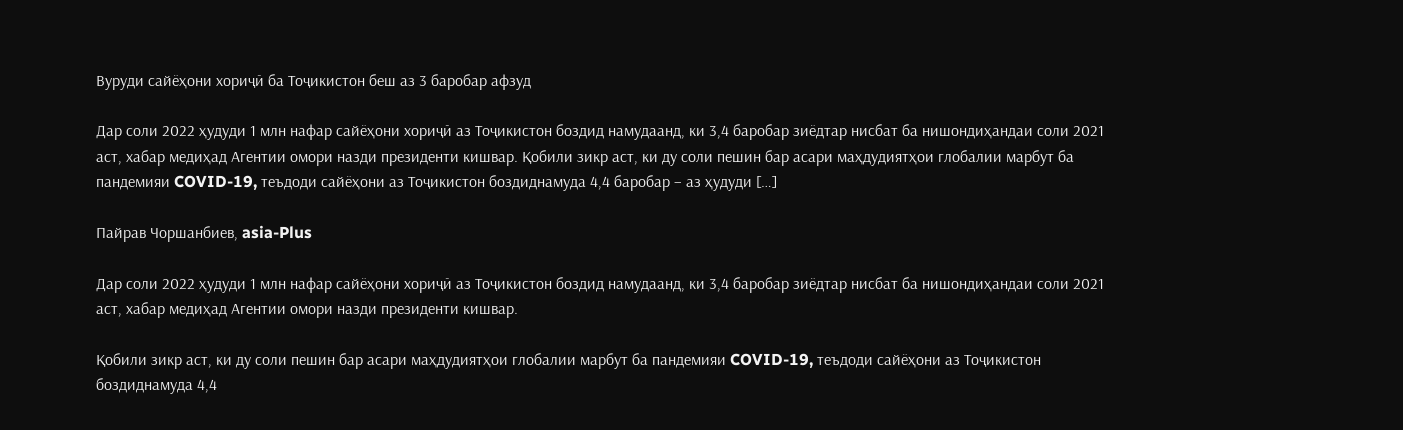Вуруди сайёҳони хориҷӣ ба Тоҷикистон беш аз 3 баробар афзуд

Дар соли 2022 ҳудуди 1 млн нафар сайёҳони хориҷӣ аз Тоҷикистон боздид намудаанд, ки 3,4 баробар зиёдтар нисбат ба нишондиҳандаи соли 2021 аст, хабар медиҳад Агентии омори назди президенти кишвар. Қобили зикр аст, ки ду соли пешин бар асари маҳдудиятҳои глобалии марбут ба пандемияи COVID-19, теъдоди сайёҳони аз Тоҷикистон боздиднамуда 4,4 баробар – аз ҳудуди […]

Пайрав Чоршанбиев, asia-Plus

Дар соли 2022 ҳудуди 1 млн нафар сайёҳони хориҷӣ аз Тоҷикистон боздид намудаанд, ки 3,4 баробар зиёдтар нисбат ба нишондиҳандаи соли 2021 аст, хабар медиҳад Агентии омори назди президенти кишвар.

Қобили зикр аст, ки ду соли пешин бар асари маҳдудиятҳои глобалии марбут ба пандемияи COVID-19, теъдоди сайёҳони аз Тоҷикистон боздиднамуда 4,4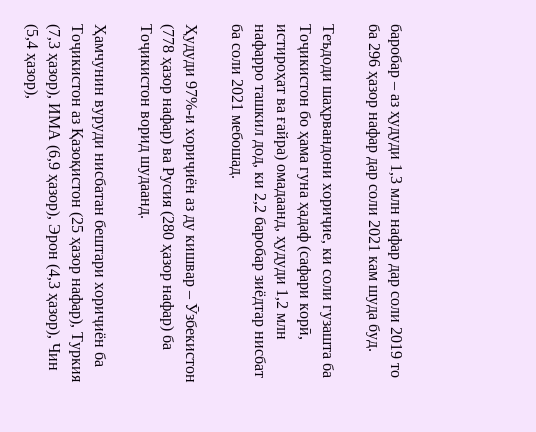баробар – аз ҳудуди 1,3 млн нафар дар соли 2019 то ба 296 ҳазор нафар дар соли 2021 кам шуда буд.

Теъдоди шаҳрвандони хориҷие, ки соли гузашта ба Тоҷикистон бо ҳама гуна ҳадаф (сафари корӣ, истироҳат ва ғайра) омадаанд, ҳудуди 1,2 млн нафарро ташкил дод, ки 2,2 баробар зиёдтар нисбат ба соли 2021 мебошад.

Ҳудуди 97%-и хориҷиён аз ду кишвар – Ӯзбекистон (778 ҳазор нафар) ва Русия (280 ҳазор нафар) ба Тоҷикистон ворид шудаанд.

Ҳамчунин вуруди нисбатан бештари хориҷиён ба Тоҷикистон аз Қазоқистон (25 ҳазор нафар), Туркия (7,3 ҳазор), ИМА (6,9 ҳазор), Эрон (4,3 ҳазор), Чин (5,4 ҳазор),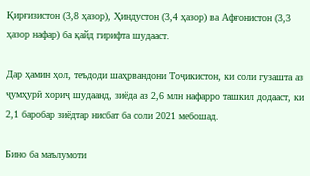Қирғизистон (3,8 ҳазор), Ҳиндустон (3,4 ҳазор) ва Афғонистон (3,3 ҳазор нафар) ба қайд гирифта шудааст.

Дар ҳамин ҳол, теъдоди шаҳрвандони Тоҷикистон, ки соли гузашта аз ҷумҳурӣ хориҷ шудаанд, зиёда аз 2,6 млн нафарро ташкил додааст, ки 2,1 баробар зиёдтар нисбат ба соли 2021 мебошад.

Бино ба маълумоти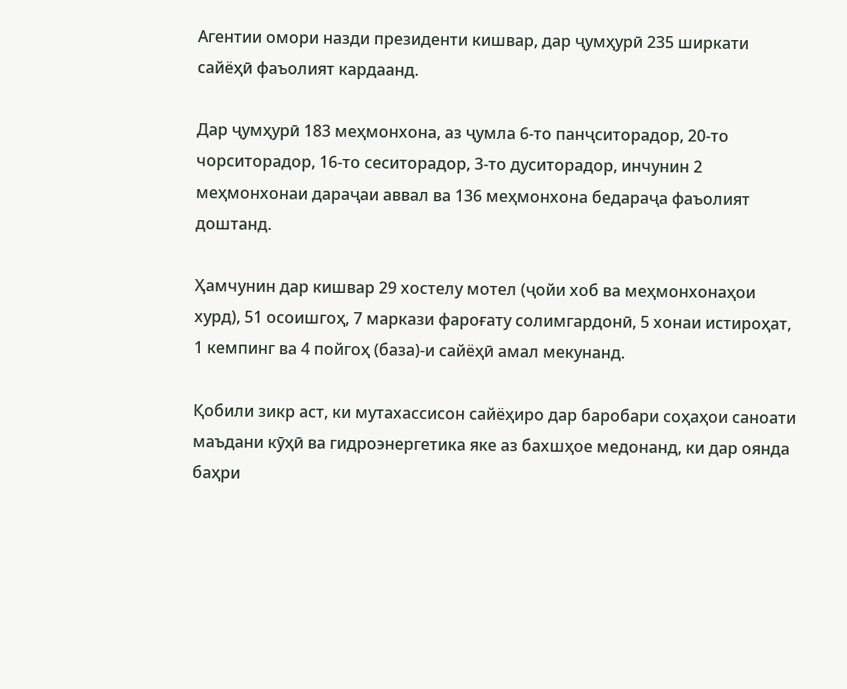Агентии омори назди президенти кишвар, дар ҷумҳурӣ 235 ширкати сайёҳӣ фаъолият кардаанд.

Дар ҷумҳурӣ 183 меҳмонхона, аз ҷумла 6-то панҷситорадор, 20-то чорситорадор, 16-то сеситорадор, 3-то дуситорадор, инчунин 2 меҳмонхонаи дараҷаи аввал ва 136 меҳмонхона бедараҷа фаъолият доштанд.

Ҳамчунин дар кишвар 29 хостелу мотел (ҷойи хоб ва меҳмонхонаҳои хурд), 51 осоишгоҳ, 7 маркази фароғату солимгардонӣ, 5 хонаи истироҳат, 1 кемпинг ва 4 пойгоҳ (база)-и сайёҳӣ амал мекунанд.

Қобили зикр аст, ки мутахассисон сайёҳиро дар баробари соҳаҳои саноати маъдани кӯҳӣ ва гидроэнергетика яке аз бахшҳое медонанд, ки дар оянда баҳри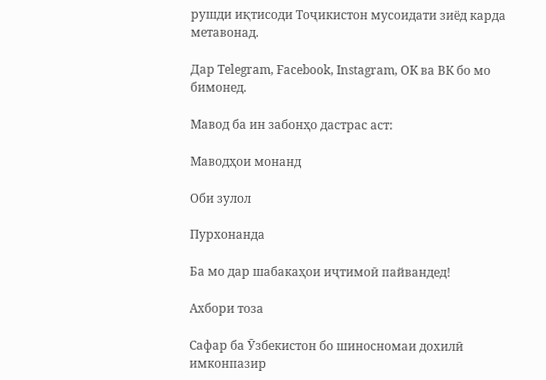рушди иқтисоди Тоҷикистон мусоидати зиёд карда метавонад.

Дар Telegram, Facebook, Instagram, OK ва ВК бо мо бимонед.

Мавод ба ин забонҳо дастрас аст:

Маводҳои монанд

Оби зулол

Пурхонанда

Ба мо дар шабакаҳои иҷтимоӣ пайвандед!

Ахбори тоза

Сафар ба Ӯзбекистон бо шиносномаи дохилӣ имконпазир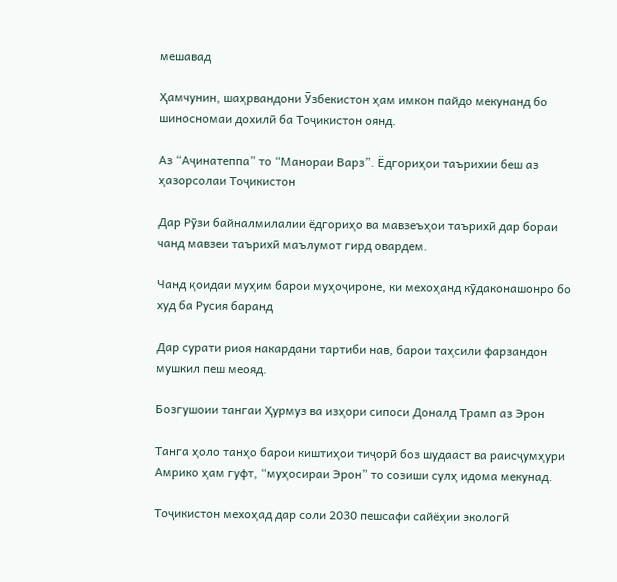мешавад

Ҳамчунин, шаҳрвандони Ӯзбекистон ҳам имкон пайдо мекунанд бо шиносномаи дохилӣ ба Тоҷикистон оянд.

Аз “Аҷинатеппа” то “Манораи Варз”. Ёдгориҳои таърихии беш аз ҳазорсолаи Тоҷикистон

Дар Рӯзи байналмилалии ёдгориҳо ва мавзеъҳои таърихӣ дар бораи чанд мавзеи таърихӣ маълумот гирд овардем.

Чанд қоидаи муҳим барои муҳоҷироне, ки мехоҳанд кӯдаконашонро бо худ ба Русия баранд

Дар сурати риоя накардани тартиби нав, барои таҳсили фарзандон мушкил пеш меояд.

Бозгушоии тангаи Ҳурмуз ва изҳори сипоси Доналд Трамп аз Эрон

Танга ҳоло танҳо барои киштиҳои тиҷорӣ боз шудааст ва раисҷумҳури Амрико ҳам гуфт, “муҳосираи Эрон” то созиши сулҳ идома мекунад.

Тоҷикистон мехоҳад дар соли 2030 пешсафи сайёҳии экологӣ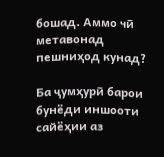бошад. Аммо чӣ метавонад пешниҳод кунад?

Ба ҷумҳурӣ барои бунёди иншооти сайёҳии аз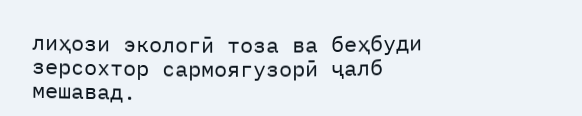лиҳози экологӣ тоза ва беҳбуди зерсохтор сармоягузорӣ ҷалб мешавад.